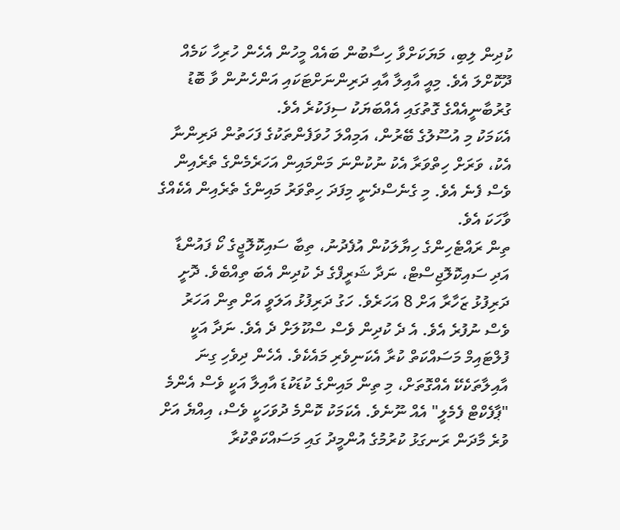ކުދިން ލިބި، މަޔަކަށްވާ ހިސާބުން ބައެއް މީހުން އެހެން ހުރިހާ ކަމެއް ދޫކޮށްލަ އެވެ. މިއީ އާއިލާ އާއި ދަރިންނަށްޓަކައި އަންހެނުން ވާ ބޮޑު ގުރުބާނީއެއްގެ ގޮތުގައި އެއްބަޔަކު ސިފަކުރެ އެވެ.
އެކަމަކު މި އުސޫލުގެ ބޭރުން، އަމިއްލަ ހުވަފެންތަކުގެ ފަހަތުން ދަރިންނާ އެކު، ވަރަށް ހިތްވަރާ އެކު ނުކުންނަ މަންމައިން އަހަރެމެންގެ ތެރެއިން ވެސް ފެނެ އެވެ. މި ގެނެސްދެނީ މިފަދަ ހިތްވަރު މައިންގެ ތެރެއިން އެކެއްގެ ވާހަކަ އެވެ.
ތިން ރައްޓެހިންގެ ހިޔާލަކުން އުފެދުނު، ތިބާ ސައިކޮލޮޖީގެ ކޯ ފައުންޑާ އަދި ސައިކޮލޮޖިސްޓް، ނަދާ ޝަރީފްގެ ދެ ކުދިން އެބަ ތިއްބެވެ. ދޮށީ ދަރިފުޅު ޒަހާރާ އަށް 8 އަހަރެވެ. ހަގު ދަރިފުޅު އަލަވީ އަށް ތިން އަހަރު ވެސް ނުފުރެ އެވެ. އެ ދެ ކުދިން ވެސް ސްކޫލަށް ދެ އެވެ. ނަދާ އަކީ ފުލްޓައިމް މަސައްކަތް ކުރާ އެކަނިވެރި މައެކެވެ. އެހެން ދިވެހި ގިނަ އާއިލާތަކެކޭ އެއްގޮތަށް، މި ތިން މައިންގެ ކުޑަކުޑަ އާއިލާ އަކީ ވެސް އެންމެ "ޕާފެކްޓް ފެމެލީ" އެއް ނޫނެވެ. އެކަމަކު ކޮންމެ ދުވަހަކީ ވެސް، އިއްޔެ އަށް ވުރެ މާދަން ރަނގަޅު ކުރުމުގެ އުންމީދު ގައި މަސައްކަތްކުރާ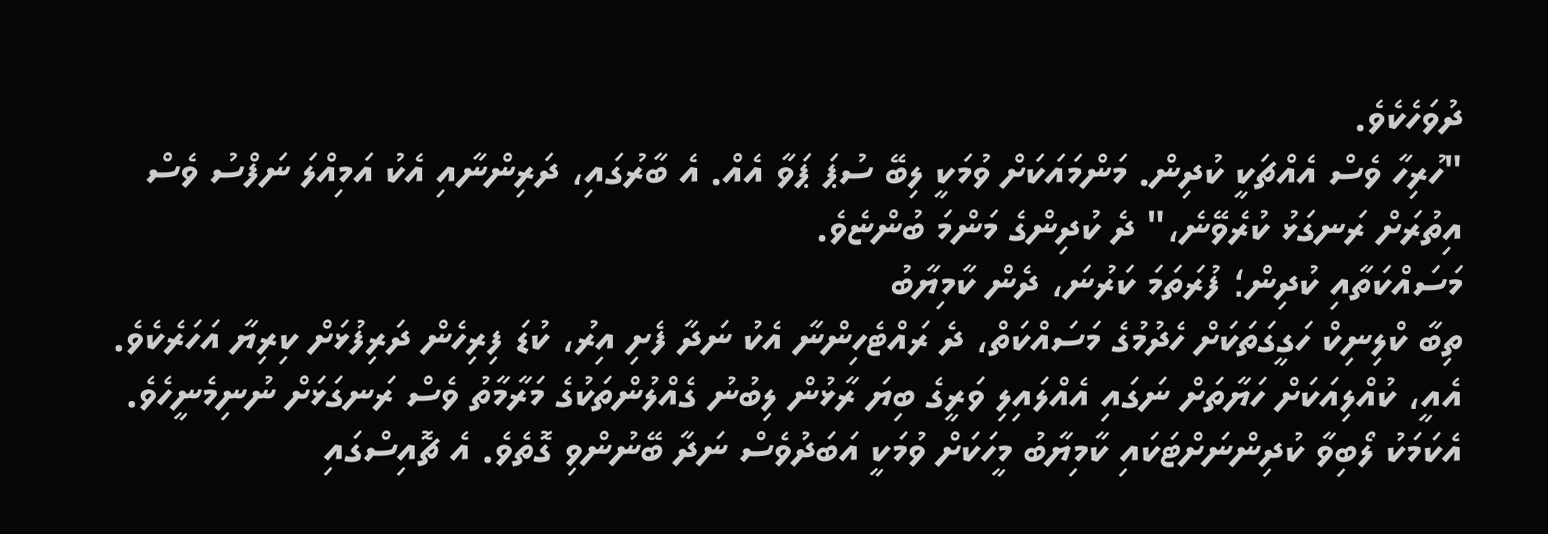ދުވަހެކެވެ.
"ހުރިހާ ވެސް އެއްޗަކީ ކުދިން. މަންމައަކަށް ވުމަކީ ލިބޭ ސުޕަ ޕަވާ އެއް. އެ ބާރުގައި، ދަރިންނާއި އެކު އަމިއްލަ ނަފްސު ވެސް އިތުރަށް ރަނގަޅު ކުރެވޭނެ،" ދެ ކުދިންގެ މަންމަ ބުންޏެވެ.
މަސައްކަތާއި ކުދިން؛ ފުރަތަމަ ކަރުނަ، ދެން ކާމިޔާބު
ތިބާ ކްލިނިކް ހަގީގަތަކަށް ހެދުމުގެ މަސައްކަތް، ދެ ރައްޓެހިންނާ އެކު ނަދާ ފެށި އިރު، ކުޑަ ފިރިހެން ދަރިފުޅަށް ކިރިޔާ އަހަރެކެވެ. އެއީ، ކުއްލިއަކަށް ހަޔާތަށް ނަގައި އެއްލައިލި ވަރީގެ ބިޔަ ރާޅުން ލިބުނު ގެއްލުންތަކުގެ މަރާމާތު ވެސް ރަނގަޅަށް ނުނިމެނީހެވެ. އެކަމަކު ލޯބިވާ ކުދިންނަށްޓަކައި ކާމިޔާބު މީހަކަށް ވުމަކީ އަބަދުވެސް ނަދާ ބޭނުންވި ގޮތެވެ. އެ ޗޮއިސްގައި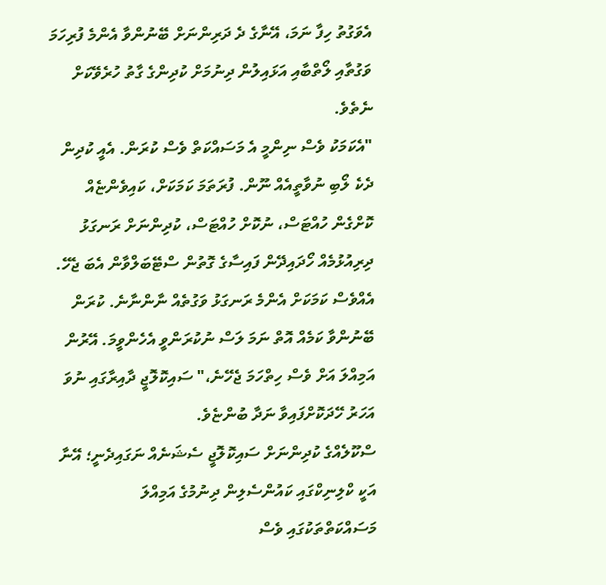އެވަގުތު ހިފާ ނަމަ، އޭނާގެ ދެ ދަރިންނަށް ބޭނުންވާ އެންމެ ފުރިހަމަ ވަގުތާއި ލޯތްބާއި އަޅައިލުން ދިނުމަށް ކުދިންގެ ގާތު ހުރެވޭކަށް ނެތެވެ.
"އެކަމަކު ވެސް ނިންމީ އެ މަސައްކަތް ވެސް ކުރަން. އެއީ ކުދިން ދެކެ ލޯބި ނުވާތީއެއް ނޫން. ފުރަތަމަ ކަމަކަށް، ކައިވެންޏެއް ކޮށްގެން ހުއްޓަސް، ނުކޮށް ހުއްޓަސް، ކުދިންނަށް ރަނގަޅު ދިރިއުޅުމެއް ހޯދައިދޭން ފައިސާގެ ގޮތުން ސްޓޭބަލްވާން އެބަ ޖެހޭ. އެއްވެސް ކަމަކަށް އެންމެ ރަނގަޅު ވަގުތެއް ނާންނާނެ. ކުރަން ބޭނުންވާ ކަމެއް އޮތް ނަމަ ލަސް ނުކުރަންވީ އެހެންވީމަ. އޭރުން އަމިއްލަ އަށް ވެސް ހިތްހަމަ ޖެހޭނެ،" ސައިކޮލޮޖީ ދާއިރާގައި ނުވަ އަހަރު ހޭދަކޮށްފައިވާ ނަދާ ބުންޏެވެ.
ސްކޫލެއްގެ ކުދިންނަށް ސައިކޮލޮޖީ ސެޝަނެއް ނަގައިދެނީ؛ އޭނާ އަކީ ކްލިނިކްގައި ކައުންސެލިން ދިނުމުގެ އަމިއްލަ މަސައްކަތްތަކުގައި ވެސް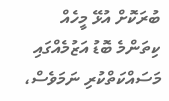ބުރަކޮށް އުޅޭ މީހެއް
ކިތަންމެ ބޮޑު އަޒުމެއްގައި މަސައްކަތްކުރި ނަމަވެސް،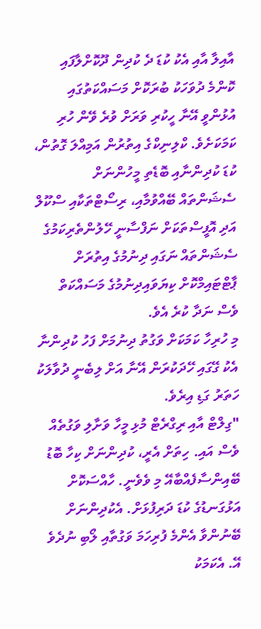އާއިލާ އާއި އެކު ކުޑަ ދެ ކުދިން ދޫކޮށްލާފައި ކޮންމެ ދުވަހަކު ބުރަކޮށް މަސައްކަތުގައި އުޅުންވީ އޭނާ ހީކުރި ވަރަށް ވުރެ ވޭން ހުރި ކަމަކަށެވެ. ކްލިނިކްގެ އިތުރުން އަމިއްލަ ގޮތުން، ކުޑަ ކުދިންނާއި ބޮޑެތި މީހުންނަށް ސެޝަންތައް ބޭއްވުމާއި، ރިސޯޓްތަކާއި ސްކޫލް އަދި އޮފީސްތަކަށް ނަފްސާނީ ހޭލުންތެރިކަމުގެ ސެޝަންތައް ނަގައި ދިނުމުގެ އިތުރަށް ޕާޓްޓައިމްކޮށް ކިޔަވައިދިނުމުގެ މަސައްކަތް ވެސް ނަދާ ކުރެ އެވެ.
މި ހުރިހާ ކަމަކަށް ވަގުތު ދިނުމަށް ފަހު ކުދިންނާ އެކު ގޭގައި ހޭދަކުރަން އޭނާ އަށް ލިބެނީ ދުވާލަކު ހަތަރު ގަޑި އިރެވެ.
"ގިލްޓް އާއި ރިގްރެޓް މުޅި މީހާ ވަށާލި ވަގުތެއް ވެސް އައި. ހިތަށް އެރީ، ކުދިންނަށް ކިހާ ބޮޑު ބޭއިންސާފެއްބާއޭ މި ވެވެނީ. ހާއްސަކޮށް އަޅުގަނޑުގެ ކުޑަ ދަރިފުޅަށް. އެކުދިންނަށް ބޭނުންވާ އެންމެ ފުރިހަމަ ވަގުތާއި ލޯބި ނުދެވެ އޭ. އެކަމަކު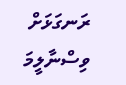ރަނގަޅަށް ވިސްނާލީމަ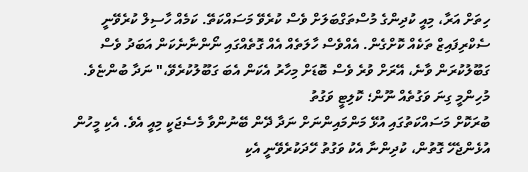ހިތަށް އަރާ، މިއީ ކުދިންގެ މުސްތަގްބަލަށް ވެސް ކުރެވޭ މަސައްކަތޭ. ކަމެއް ހާސިލް ކުރެވޭނީ ސެކްރިފައިޒް ތަކެއް ކޮށްގެން. އެއްވެސް ހާލަތެއް އެއް ގޮތެއްގައި ނޯންނާނެކަން އަބަދު ވެސް ގަބޫލުކުރަން ވާނެ، އޭރަށް ވުރެ ވެސް ބޮޑަށް މިހާރު އެކަން އެބަ ގަބޫލުކުރެވޭ،" ނަދާ ބުންޏެވެ.
މުހިންމީ ގިނަ ވަގުތެއް ނޫން؛ ކޮލިޓީ ވަގުތު
ބުރަކޮށް މަސައްކަތުގައި އުޅޭ މަންމައިންނަށް ނަދާ ދޭން ބޭނުންވާ މެސެޖަކީ މިއީ އެވެ. އެކި މީހުން އުޅެންޖެހޭ ގޮތުން، ކުދިންނާ އެކު ވަގުތު ހޭދަކުރެވޭނީ އެކި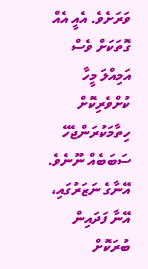ވަރަށެވެ. އެއީ އެއް ގޮތަކަށް ވެސް އަމިއްލަ މީހާ ކުށްވެރިކޮށް ހިތާމަކުރަންޖެހޭ ސަބަބެއް ނޫނެވެ. އޭނާގެ ނަޒަރުގައި، އޭނާ ފަދައިން ބުރަކޮށް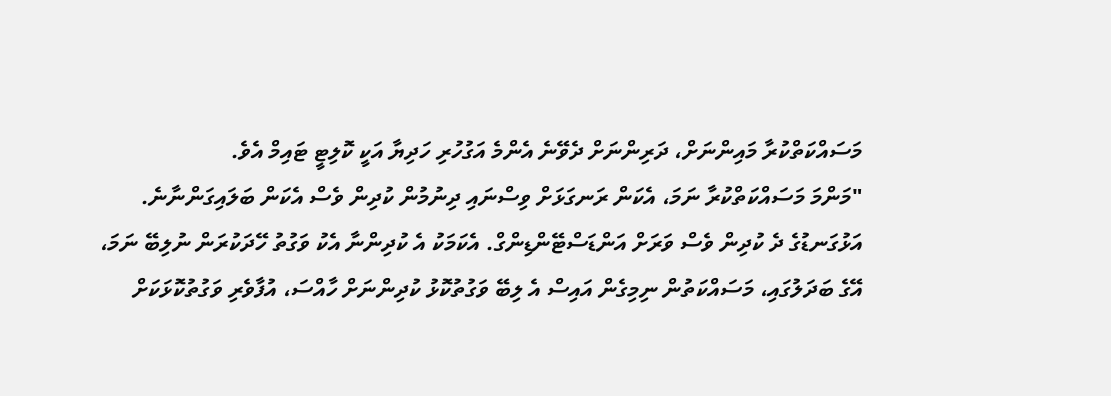މަސައްކަތްކުރާ މައިންނަށް، ދަރިންނަށް ދެވޭނެ އެންމެ އަގުހުރި ހަދިޔާ އަކީ ކޮލިޓީ ޓައިމް އެވެ.
"މަންމަ މަސައްކަތްކުރާ ނަމަ، އެކަން ރަނގަޅަށް ވިސްނައި ދިނުމުން ކުދިން ވެސް އެކަން ބަލައިގަންނާނެ. އަޅުގަނޑުގެ ދެ ކުދިން ވެސް ވަރަށް އަންޑަސްޓޭންޑިންގް. އެކަމަކު އެ ކުދިންނާ އެކު ވަގުތު ހޭދަކުރަން ނުލިބޭ ނަމަ، އޭގެ ބަދަލުގައި، މަސައްކަތުން ނިމިގެން އައިސް އެ ލިބޭ ވަގުތުކޮޅު ކުދިންނަށް ހާއްސަ، އުފާވެރި ވަގުތުކޮޅަކަށް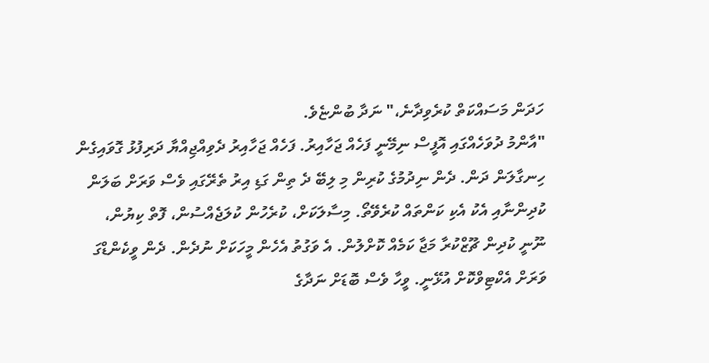ހަދަން މަސައްކަތް ކުރެވިދާނެ،" ނަދާ ބުންޏެވެ.
"އާންމު ދުވަހެއްގައި އޮފީސް ނިމޭނީ ފަހެއް ޖަހާއިރު. ފަހެއް ޖަހާއިރު ދެވިއްޖިއްޔާ ދަރިފުޅު ގޮވައިގެން ހިނގާލަން ދަން. ދެން ނިދުމުގެ ކުރިން މި ލިބޭ ދެ ތިން ގަޑި އިރު ތެރޭގައި ވެސް ވަރަށް ބަލަން ކުދިންނާއި އެކު އެކި ކަންތައް ކުރެވޭތޯ. މިސާލަކަށް، ކުރެހުން ކުލަޖެއްސުން، ފޮތް ކިޔުން، ނޫނީ ކުދިން ޗޫޒްކުރާ މަޖާ ކަމެއް ކޮށްލުން. އެ ވަގުތު އެހެން މީހަކަށް ނުދެން. ދެން ވީކެންޑްގަ ވަރަށް އެކްޓިވްކޮށް އުޅޭނީ. ވީހާ ވެސް ބޮޑަށް ނަދާގެ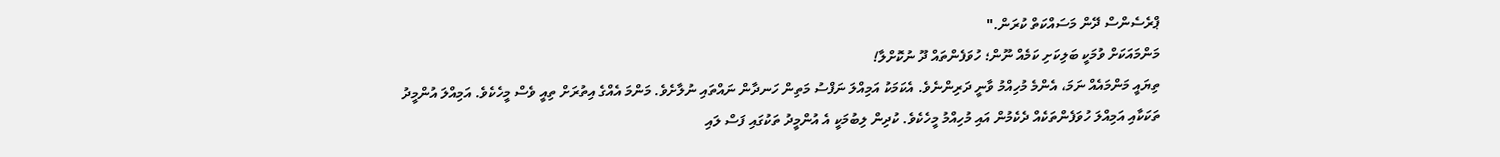ޕްރެސެންސް ދޭން މަސައްކަތް ކުރަން."
މަންމައަކަށް ވުމަކީ ބަލިކަށި ކަމެއް ނޫން؛ ހުވަފެންތައް ދޫ ނުކޮށްލާ!
ތިޔައީ މަންމައެއް ނަމަ، އެންމެ މުހިއްމު ވާނީ ދަރިންނެވެ. އެކަމަކު އަމިއްލަ ނަފްސު މަތިން ހަނދާން ނައްތައި ނުލާށެވެ. މަންމަ އެއްގެ އިތުރަށް ތިއީ ވެސް މީހެކެވެ. އަމިއްލަ އުންމީދު ތަކަކާއި އަމިއްލަ ހުވަފެންތަކެއް ދެކެމުން އައި މުހިއްމު މީހެކެވެ. ކުދިން ލިބުމަކީ އެ އުންމީދު ތަކުގައި ފަސް ލައި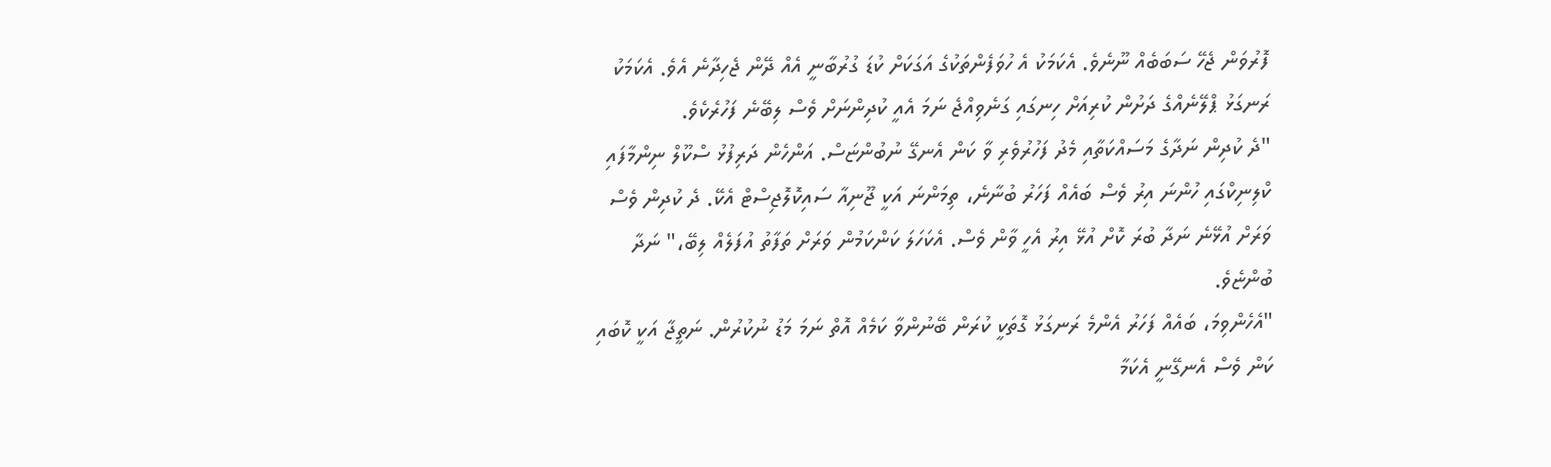ފޮރުވަން ޖެހޭ ސަބަބެއް ނޫނެވެ. އެކަމަކު އެ ހުވަފެންތަކުގެ އަގަކަށް ކުޑަ ގުރުބާނީ އެއް ދޭން ޖެހިދާނެ އެވެ. އެކަމަކު ރަނގަޅު ޕްލޭނެއްގެ ދަށުން ކުރިއަށް ހިނގައި ގަނެވިއްޖެ ނަމަ އެއީ ކުދިންނަށް ވެސް ލިބޭނެ ފަހުރެކެވެ.
"ދެ ކުދިން ނަދާގެ މަސައްކަތާއި މެދު ފަހުރުވެރި ވާ ކަން އެނގޭ ނުބުންޏަސް. އަންހެން ދަރިފުޅު ސްކޫލް ނިންމާފައި ކްލިނިކްގައި ހުންނަ އިރު ވެސް ބައެއް ފަހަރު ބުނާނެ، ތިމަންނަ އަކީ ޖޫނިއާ ސައިކޮލޮޖިސްޓް އެކޭ. ދެ ކުދިން ވެސް ވަރަށް އުޅޭނެ ނަދާ ބުރަ ކޮށް އުޅޭ އިރު އެހީ ވާން ވެސް. އެކަހަލަ ކަންކަމުން ވަރަށް ތަފާތު އުފަލެއް ލިބޭ،" ނަދާ ބުންޏެވެ.
"އެހެންވިމަ، ބައެއް ފަހަރު އެންމެ ރަނގަޅު ގޮތަކީ ކުރަން ބޭނުންވާ ކަމެއް އޮތް ނަމަ މަޑު ނުކުރުން. ނަތީޖާ އަކީ ކޮބައި ކަން ވެސް އެނގޭނީ އެކަމާ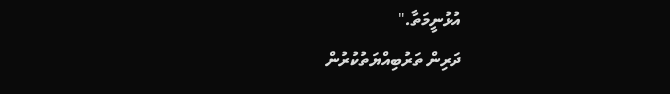އުޅުނީމަތާ."
ދަރިން ތަރުބިއްޔަތުކުރުން